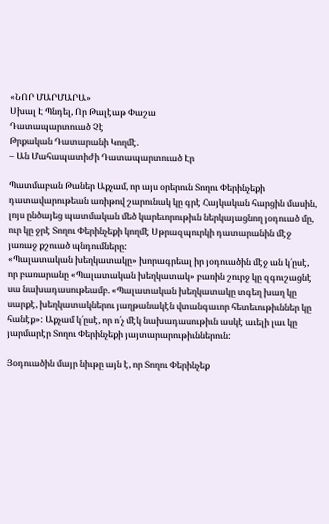«ՆՈՐ ՄԱՐՄԱՐԱ»
Սխալ Է Պնդել, Որ Թալէաթ Փաշա
Դատապարտուած Չէ
Թրքական Դատարանի Կողմէ.
– Ան Մահապատիժի Դատապարտուած Էր

Պատմաբան Թաներ Աքչամ, որ այս օրերուն Տողու Փերինչեքի դատավարութեան առիթով շարունակ կը գրէ Հայկական հարցին մասին, լոյս ընծայեց պատմական մեծ կարեւորութիւն ներկայացնող յօդուած մը, ուր կը ջրէ Տողու Փերինչեքի կողմէ Սթրազպուրկի դատարանին մէջ յառաջ քշուած պնդումները:
«Պալատական խեղկատակը» խորագրեալ իր յօդուածին մէջ ան կ՛ըսէ, որ բառարանը «Պալատական խեղկատակ» բառին շուրջ կը զգուշացնէ սա նախադասութեամբ. «Պալատական խեղկատակը տգեղ խաղ կը սարքէ, խեղկատակներու յաղթանակէն վտանգաւոր հետեւութիւններ կը հանէք»: Աքչամ կ՛ըսէ, որ ո՛չ մէկ նախադասութիւն ասկէ աւելի լաւ կը յարմարէր Տողու Փերինչեքի յայտարարութիւններուն:

Յօդուածին մայր նիւթը այն է, որ Տողու Փերինչեք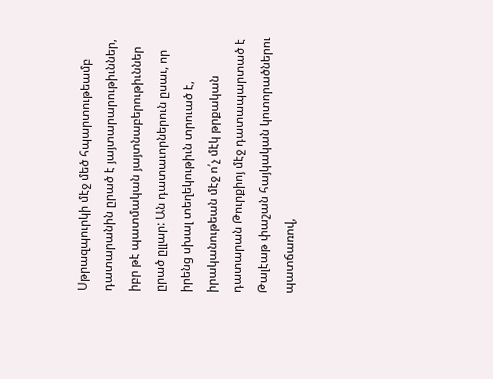Սթրազպուրկի մէջ մեծ հպարտութեամբ դատարանին ըրած է յայտարարութիւններ, իբր թէ պատմական յայտնաբերութիւններ ըրած ըլլար: Ան դատաւորներուն ըսաւ, որ իրենց սխալ տեղեկութիւն տրուած է, իրականութեան մէջ ո՛չ մէկ թրքական դատարան Թուրքիոյ մէջ դատապարտած է Թալէաթ փաշան հայկական կոտորածներու պատճառով,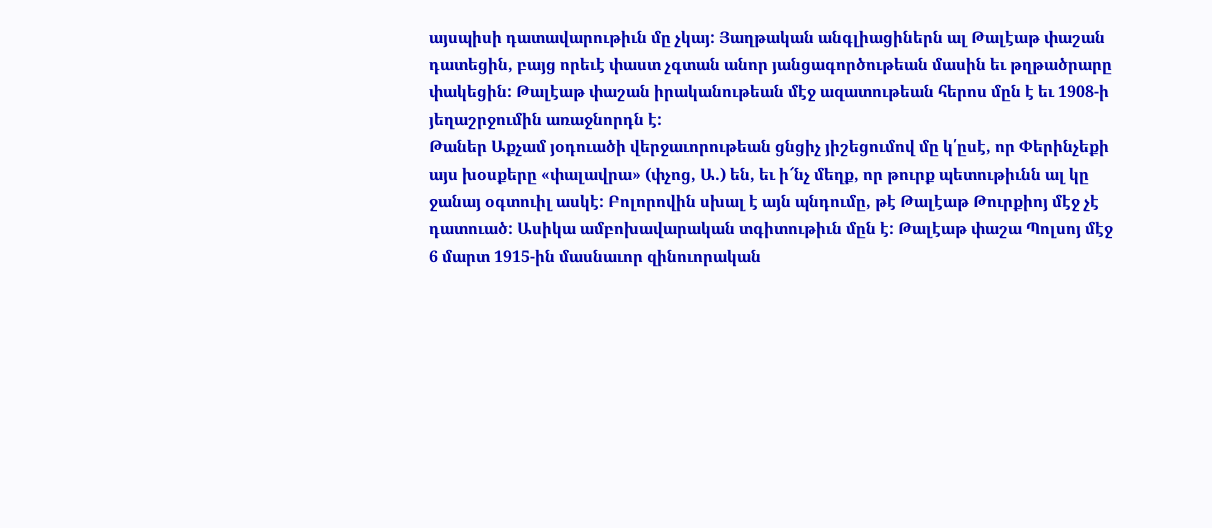այսպիսի դատավարութիւն մը չկայ: Յաղթական անգլիացիներն ալ Թալէաթ փաշան դատեցին, բայց որեւէ փաստ չգտան անոր յանցագործութեան մասին եւ թղթածրարը փակեցին: Թալէաթ փաշան իրականութեան մէջ ազատութեան հերոս մըն է եւ 1908-ի յեղաշրջումին առաջնորդն է:
Թաներ Աքչամ յօդուածի վերջաւորութեան ցնցիչ յիշեցումով մը կ՛ըսէ, որ Փերինչեքի այս խօսքերը «փալավրա» (փչոց, Ա.) են, եւ ի՜նչ մեղք, որ թուրք պետութիւնն ալ կը ջանայ օգտուիլ ասկէ: Բոլորովին սխալ է այն պնդումը, թէ Թալէաթ Թուրքիոյ մէջ չէ դատուած: Ասիկա ամբոխավարական տգիտութիւն մըն է: Թալէաթ փաշա Պոլսոյ մէջ 6 մարտ 1915-ին մասնաւոր զինուորական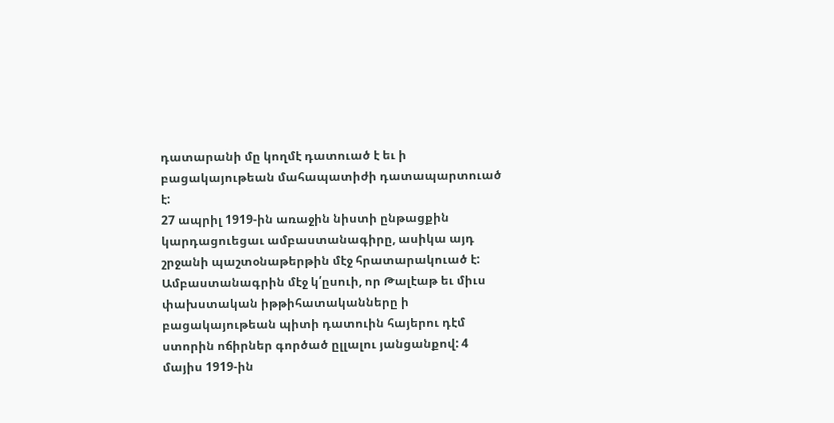դատարանի մը կողմէ դատուած է եւ ի բացակայութեան մահապատիժի դատապարտուած է:
27 ապրիլ 1919-ին առաջին նիստի ընթացքին կարդացուեցաւ ամբաստանագիրը, ասիկա այդ շրջանի պաշտօնաթերթին մէջ հրատարակուած է: Ամբաստանագրին մէջ կ՛ըսուի, որ Թալէաթ եւ միւս փախստական իթթիհատականները ի բացակայութեան պիտի դատուին հայերու դէմ ստորին ոճիրներ գործած ըլլալու յանցանքով: 4 մայիս 1919-ին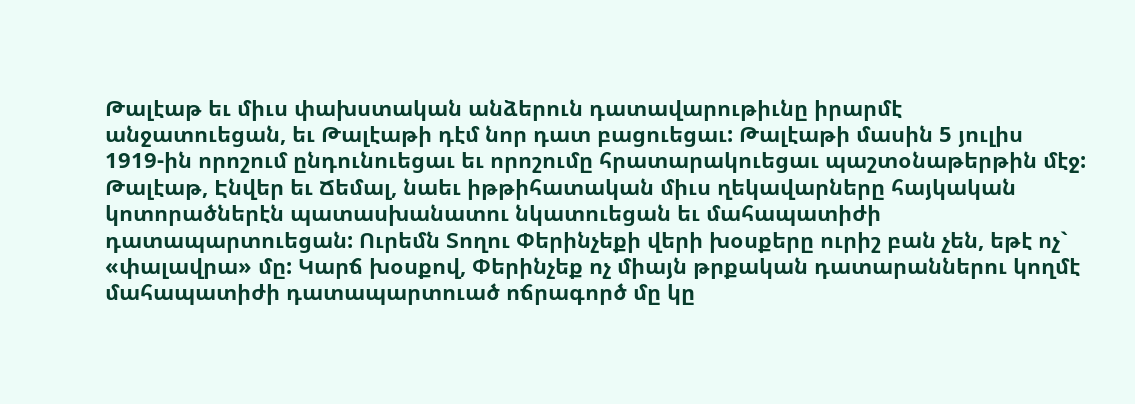Թալէաթ եւ միւս փախստական անձերուն դատավարութիւնը իրարմէ անջատուեցան, եւ Թալէաթի դէմ նոր դատ բացուեցաւ: Թալէաթի մասին 5 յուլիս 1919-ին որոշում ընդունուեցաւ եւ որոշումը հրատարակուեցաւ պաշտօնաթերթին մէջ: Թալէաթ, Էնվեր եւ Ճեմալ, նաեւ իթթիհատական միւս ղեկավարները հայկական կոտորածներէն պատասխանատու նկատուեցան եւ մահապատիժի դատապարտուեցան: Ուրեմն Տողու Փերինչեքի վերի խօսքերը ուրիշ բան չեն, եթէ ոչ` «փալավրա» մը: Կարճ խօսքով, Փերինչեք ոչ միայն թրքական դատարաններու կողմէ մահապատիժի դատապարտուած ոճրագործ մը կը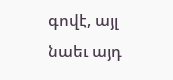գովէ, այլ նաեւ այդ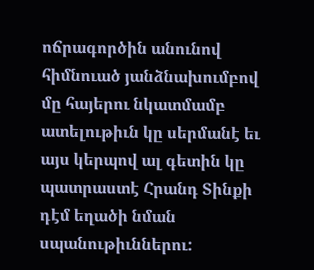ոճրագործին անունով հիմնուած յանձնախումբով մը հայերու նկատմամբ ատելութիւն կը սերմանէ եւ այս կերպով ալ գետին կը պատրաստէ Հրանդ Տինքի դէմ եղածի նման սպանութիւններու: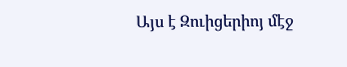Այս է Զուիցերիոյ մէջ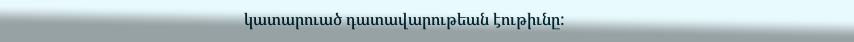կատարուած դատավարութեան էութիւնը: